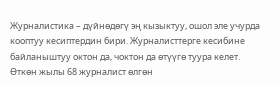Журналистика – дүйнөдөгү эң кызыктуу, ошол эле учурда кооптуу кесиптердин бири. Журналисттерге кесибине байланыштуу октон да, чоктон да өтүүгө туура келет.
Өткөн жылы 68 журналист өлгөн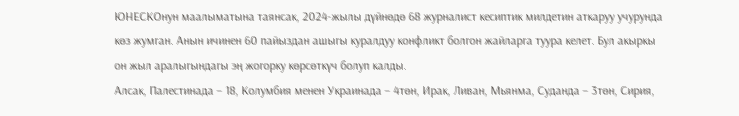ЮНЕСКОнун маалыматына таянсак, 2024-жылы дүйнөдө 68 журналист кесиптик милдетин аткаруу учурунда көз жумган. Анын ичинен 60 пайыздан ашыгы куралдуу конфликт болгон жайларга туура келет. Бул акыркы он жыл аралыгындагы эң жогорку көрсөткүч болуп калды.
Алсак, Палестинада – 18, Колумбия менен Украинада – 4төн, Ирак, Ливан, Мьянма, Суданда – 3төн, Сирия,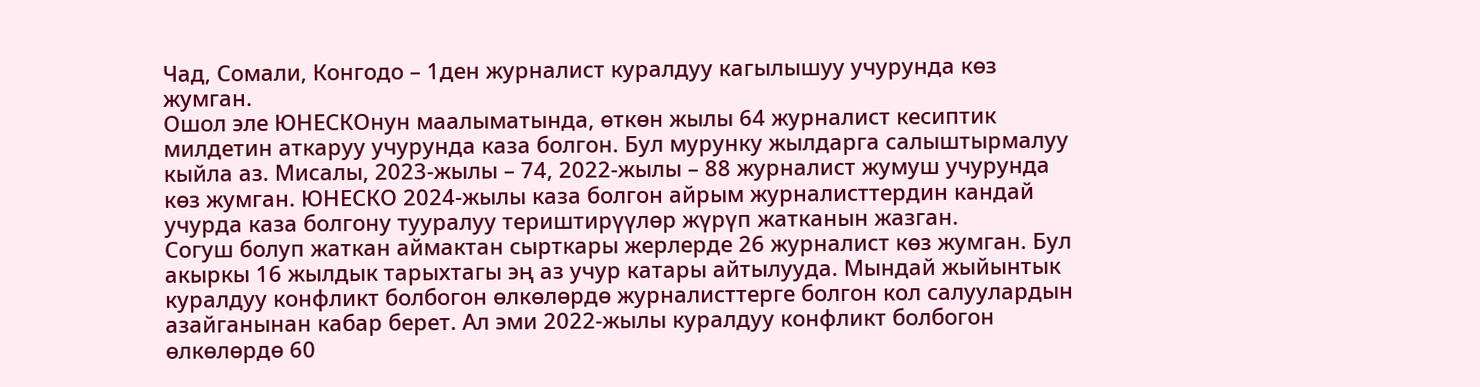Чад, Сомали, Конгодо – 1ден журналист куралдуу кагылышуу учурунда көз жумган.
Ошол эле ЮНЕСКОнун маалыматында, өткөн жылы 64 журналист кесиптик милдетин аткаруу учурунда каза болгон. Бул мурунку жылдарга салыштырмалуу кыйла аз. Мисалы, 2023-жылы – 74, 2022-жылы – 88 журналист жумуш учурунда көз жумган. ЮНЕСКО 2024-жылы каза болгон айрым журналисттердин кандай учурда каза болгону тууралуу териштирүүлөр жүрүп жатканын жазган.
Согуш болуп жаткан аймактан сырткары жерлерде 26 журналист көз жумган. Бул акыркы 16 жылдык тарыхтагы эң аз учур катары айтылууда. Мындай жыйынтык куралдуу конфликт болбогон өлкөлөрдө журналисттерге болгон кол салуулардын азайганынан кабар берет. Ал эми 2022-жылы куралдуу конфликт болбогон өлкөлөрдө 60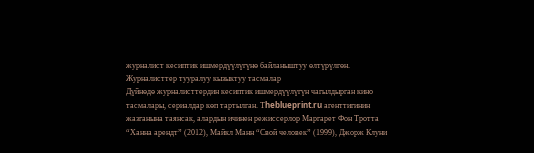журналист кесиптик ишмердүүлүгүнө байланыштуу өлтүрүлгөн.
Журналисттер тууралуу кызыктуу тасмалар
Дүйнөдө журналисттердин кесиптик ишмердүүлүгүн чагылдырган кино тасмалары, сериалдар көп тартылган. Тheblueprint.ru агенттигинин жазганына таянсак, алардын ичинен режиссерлор Маргарет Фон Тротта “Ханна арендт” (2012), Майкл Манн “Свой человек” (1999), Джорж Клуни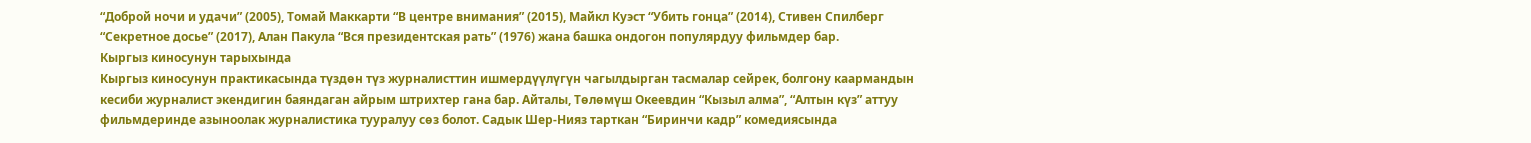“Доброй ночи и удачи” (2005), Томай Маккарти “В центре внимания” (2015), Майкл Куэст “Убить гонца” (2014), Стивен Спилберг “Секретное досье” (2017), Алан Пакула “Вся президентская рать” (1976) жана башка ондогон популярдуу фильмдер бар.
Кыргыз киносунун тарыхында
Кыргыз киносунун практикасында түздөн түз журналисттин ишмердүүлүгүн чагылдырган тасмалар сейрек, болгону каармандын кесиби журналист экендигин баяндаган айрым штрихтер гана бар. Айталы, Төлөмүш Океевдин “Кызыл алма”, “Алтын күз” аттуу фильмдеринде азыноолак журналистика тууралуу сөз болот. Садык Шер-Нияз тарткан “Биринчи кадр” комедиясында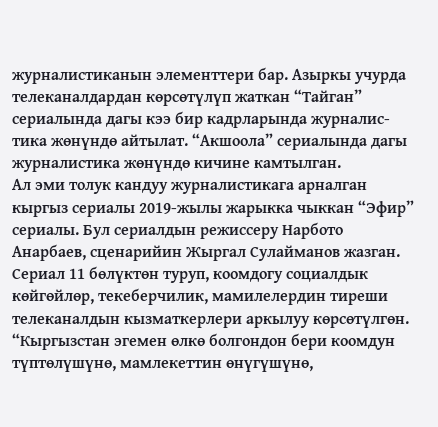журналистиканын элементтери бар. Азыркы учурда телеканалдардан көрсөтүлүп жаткан “Тайган” сериалында дагы кээ бир кадрларында журналис-тика жөнүндө айтылат. “Акшоола” сериалында дагы журналистика жөнүндө кичине камтылган.
Ал эми толук кандуу журналистикага арналган кыргыз сериалы 2019-жылы жарыкка чыккан “Эфир” сериалы. Бул сериалдын режиссеру Нарбото Анарбаев, сценарийин Жыргал Сулайманов жазган. Сериал 11 бөлүктөн туруп, коомдогу социалдык көйгөйлөр, текеберчилик, мамилелердин тиреши телеканалдын кызматкерлери аркылуу көрсөтүлгөн.
“Кыргызстан эгемен өлкө болгондон бери коомдун түптөлүшүнө, мамлекеттин өнүгүшүнө,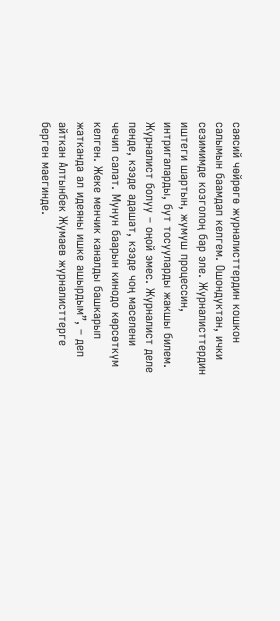саясий чөйрөгө журналисттердин кошкон салымын баамдап келгем. Ошондуктан, ички сезимимде козголоң бар эле. Журналисттердин иштеги шартын, жумуш процессин, интригаларды, бут тосууларды жакшы билем. Журналист болуу – оңой эмес. Журналист деле пенде, кээде адашат, кээде чоң маселени чечип салат. Мунун баарын кинодо көрсөткүм келген. Жеке менчик каналды башкарып жатканда ал идеяны ишке ашырдым”, – деп айткан Алтынбек Жумаев журналисттерге берген маегинде.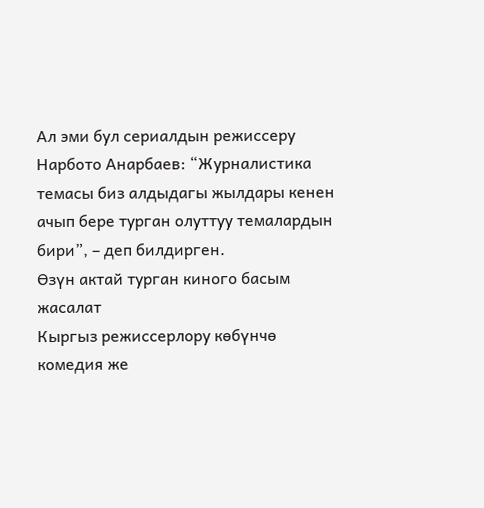Ал эми бул сериалдын режиссеру Нарбото Анарбаев: “Журналистика темасы биз алдыдагы жылдары кенен ачып бере турган олуттуу темалардын бири”, – деп билдирген.
Өзүн актай турган киного басым жасалат
Кыргыз режиссерлору көбүнчө комедия же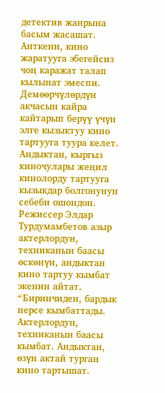детектив жанрына басым жасашат. Анткени, кино жаратууга эбегейсиз чоң каражат талап кылынат эмеспи. Демөөрчүлөрдүн акчасын кайра кайтарып берүү үчүн элге кызыктуу кино тартууга туура келет. Андыктан, кыргыз киночулары жеңил кинолорду тартууга кызыкдар болгонунун себеби ошондон.
Режиссер Элдар Турдумамбетов азыр актерлордун, техниканын баасы өскөнүн, андыктан кино тартуу кымбат экенин айтат.
“Биринчиден, бардык нерсе кымбаттады. Актерлордун, техниканын баасы кымбат. Андыктан, өзүн актай турган кино тартышат.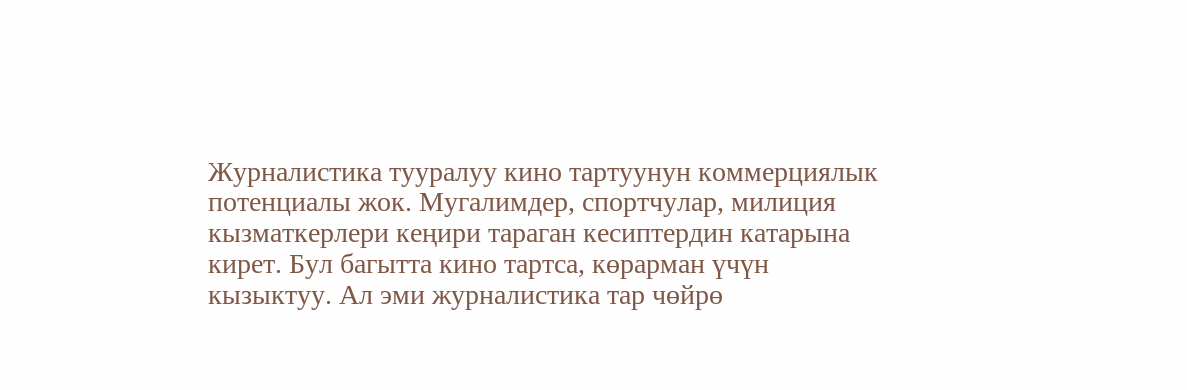Журналистика тууралуу кино тартуунун коммерциялык потенциалы жок. Мугалимдер, спортчулар, милиция кызматкерлери кеңири тараган кесиптердин катарына кирет. Бул багытта кино тартса, көрарман үчүн кызыктуу. Ал эми журналистика тар чөйрө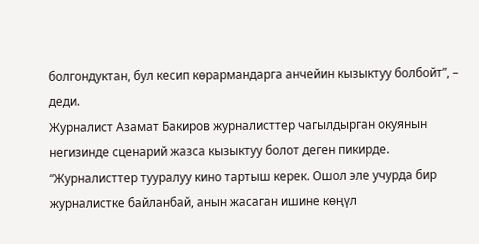болгондуктан, бул кесип көрармандарга анчейин кызыктуу болбойт”, – деди.
Журналист Азамат Бакиров журналисттер чагылдырган окуянын негизинде сценарий жазса кызыктуу болот деген пикирде.
“Журналисттер тууралуу кино тартыш керек. Ошол эле учурда бир журналистке байланбай, анын жасаган ишине көңүл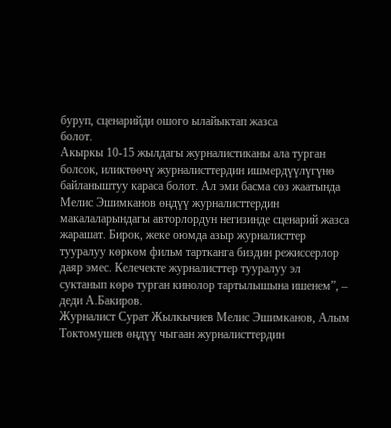буруп, сценарийди ошого ылайыктап жазса
болот.
Акыркы 10-15 жылдагы журналистиканы ала турган болсок, иликтөөчү журналисттердин ишмердүүлүгүнө байланыштуу караса болот. Ал эми басма сөз жаатында Мелис Эшимканов өңдүү журналисттердин макалаларындагы авторлордун негизинде сценарий жазса жарашат. Бирок, жеке оюмда азыр журналисттер тууралуу көркөм фильм тартканга биздин режиссерлор даяр эмес. Келечекте журналисттер тууралуу эл суктанып көрө турган кинолор тартылышына ишенем”, – деди А.Бакиров.
Журналист Сурат Жылкычиев Мелис Эшимканов, Алым Токтомушев өңдүү чыгаан журналисттердин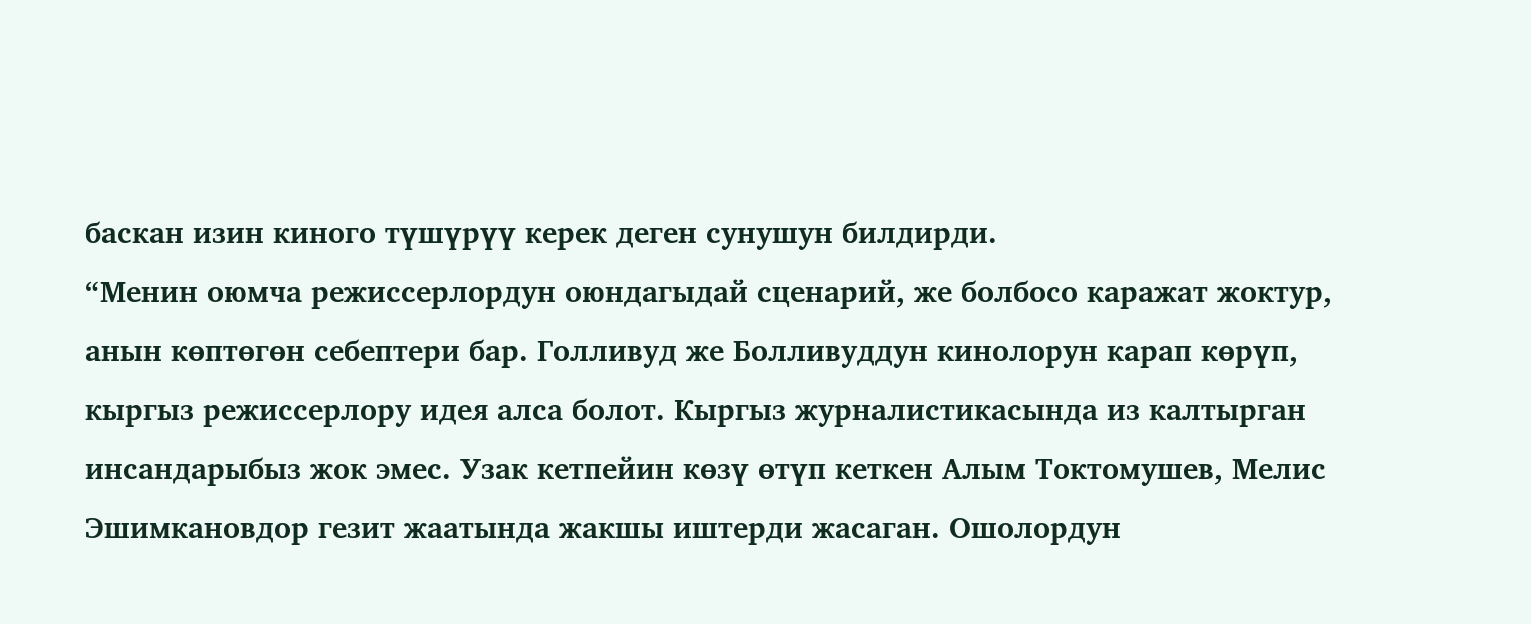баскан изин киного түшүрүү керек деген сунушун билдирди.
“Менин оюмча режиссерлордун оюндагыдай сценарий, же болбосо каражат жоктур, анын көптөгөн себептери бар. Голливуд же Болливуддун кинолорун карап көрүп, кыргыз режиссерлору идея алса болот. Кыргыз журналистикасында из калтырган инсандарыбыз жок эмес. Узак кетпейин көзү өтүп кеткен Алым Токтомушев, Мелис Эшимкановдор гезит жаатында жакшы иштерди жасаган. Ошолордун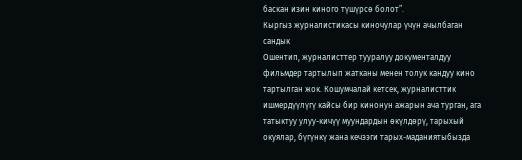баскан изин киного түшүрсө болот”.
Кыргыз журналистикасы киночулар үчүн ачылбаган сандык
Ошентип, журналисттер тууралуу документалдуу фильмдер тартылып жатканы менен толук кандуу кино тартылган жок. Кошумчалай кетсек, журналисттик ишмердүүлүгү кайсы бир кинонун ажарын ача турган, ага татыктуу улуу-кичүү муундардын өкүлдөрү, тарыхый окуялар, бүгүнкү жана кечээги тарых-маданиятыбызда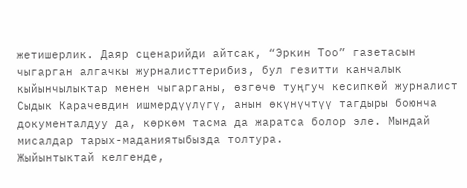жетишерлик. Даяр сценарийди айтсак, “Эркин Тоо” газетасын чыгарган алгачкы журналисттерибиз, бул гезитти канчалык кыйынчылыктар менен чыгарганы, өзгөчө туңгуч кесипкөй журналист Сыдык Карачевдин ишмердүүлүгү, анын өкүнүчтүү тагдыры боюнча документалдуу да, көркөм тасма да жаратса болор эле. Мындай мисалдар тарых-маданиятыбызда толтура.
Жыйынтыктай келгенде,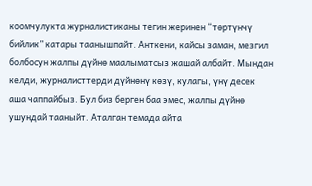коомчулукта журналистиканы тегин жеринен “төртүнчү бийлик” катары таанышпайт. Анткени, кайсы заман, мезгил болбосун жалпы дүйнө маалыматсыз жашай албайт. Мындан келди, журналисттерди дүйнөнү көзү, кулагы, үнү десек аша чаппайбыз. Бул биз берген баа эмес, жалпы дүйнө ушундай тааныйт. Аталган темада айта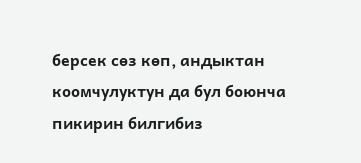берсек сөз көп, андыктан коомчулуктун да бул боюнча пикирин билгибиз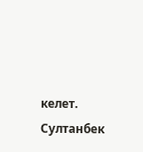келет.
Султанбек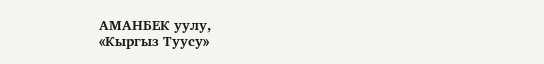АМАНБЕК уулу,
«Кыргыз Туусу»